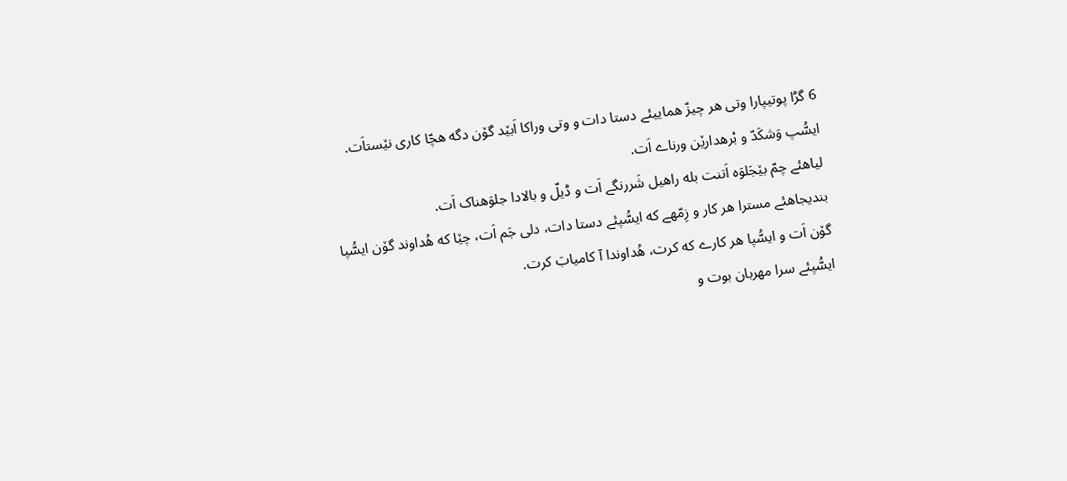6 گڑا پوتیپارا وتی هر چیزّ هماییئے دستا دات و وتی وراکا اَبێد گۆن دگه هچّا کاری نێستاَت. ایسُّپ وَشکَدّ و بْرهدارێن ورناے اَت.
لیاهئے چمّ بێجَلوَه اَتنت بله راهیل شَررنگے اَت و ڈیلّ و بالادا جلوَهناک اَت.
بندیجاهئے مسترا هر کار و زِمّهے که ایسُّپئے دستا دات، دلی جَم اَت، چێا که هُداوند گۆن ایسُّپا گۆن اَت و ایسُّپا هر کارے که کرت، هُداوندا آ کامیابَ کرت.
ایسُّپئے سرا مهربان بوت و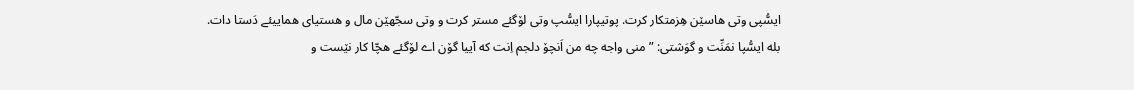ایسُّپی وتی هاسێن هِزمتکار کرت. پوتیپارا ایسُّپ وتی لۆگئے مستر کرت و وتی سجّهێن مال و هستیای هماییئے دَستا دات.
بله ایسُّپا نمَنِّت و گوَشتی: ”منی واجه چه من اَنچۆ دلجم اِنت که آییا گۆن اے لۆگئے هچّا کار نێست و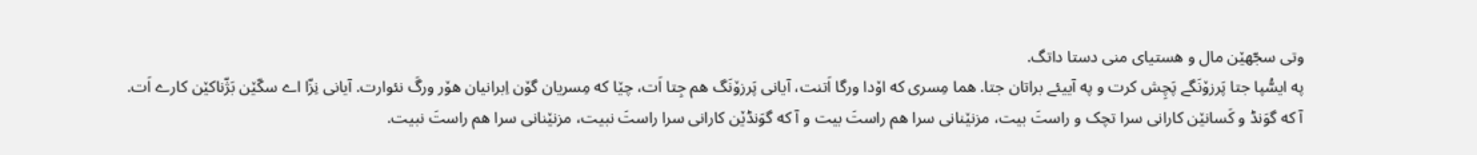وتی سجّهێن مال و هستیای منی دستا داتگ.
په ایسُّپا جتا پَرزۆنَگے پَچِش کرت و په آییئے براتان جتا. هما مِسری که اۆدا ورگا اَتنت، آیانی پَرزۆنَگ هم جِتا اَت، چێا که مِسریان گۆن اِبرانیان هۆر ورگَ نئوارت. آیانی نِزّا اے سکّێن بَژّناکێن کارے اَت.
آ که گوَنڈ و کَسانێن کارانی سرا تچک و راستَ بیت، مزنێنانی سرا هم راستَ بیت و آ که گوَنڈێن کارانی سرا راستَ نبیت، مزنێنانی سرا هم راستَ نبیت.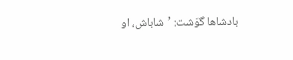بادشاها گوَشت: ’شاباش، او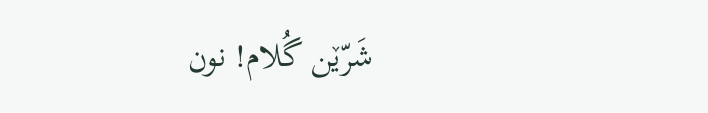شَرّێن گُلام! نون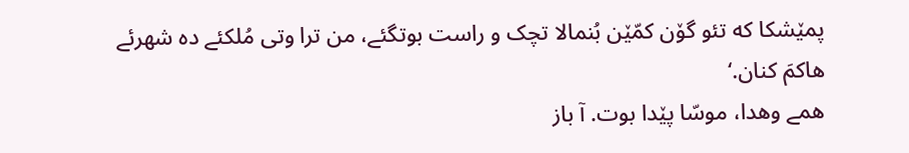پمێشکا که تئو گۆن کمّێن بُنمالا تچک و راست بوتگئے، من ترا وتی مُلکئے ده شهرئے هاکمَ کنان.‘
همے وهدا، موسّا پێدا بوت. آ باز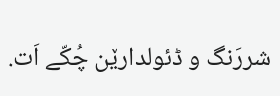شررَنگ و ڈئولدارێن چُکّے اَت.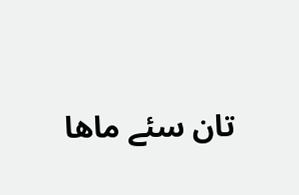تان سئے ماها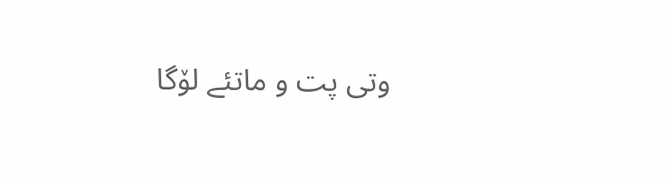وتی پت و ماتئے لۆگا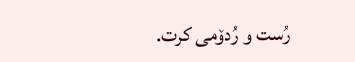رُست و رُدۆمی کرت.